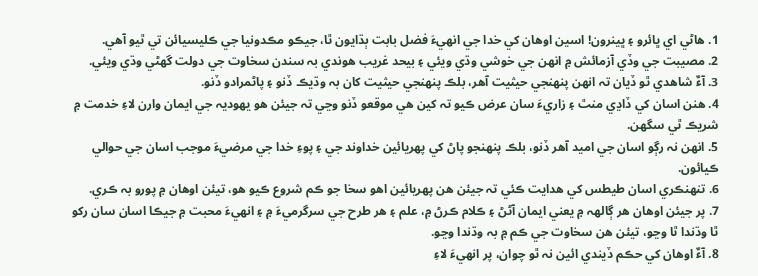1. ھاڻي اي ڀائرو ۽ ڀينرون! اسين اوھان کي خدا جي انھيءَ فضل بابت ٻڌايون ٿا، جيڪو مڪدونيا جي ڪليسيائن تي ٿيو آھي.
2. مصيبت جي وڏي آزمائش ۾ انھن جي خوشي وڌي ويئي ۽ بيحد غريب ھوندي بہ سندن سخاوت جي دولت گھڻي وڌي ويئي.
3. آءٌ شاھدي ٿو ڏيان تہ انھن پنھنجي حيثيت آھر، بلڪ پنھنجي حيثيت کان بہ وڌيڪ ڏنو ۽ پاڻمرادو ڏنو.
4. ھنن اسان کي ڏاڍي منٿ ۽ زاريءَ سان عرض ڪيو تہ کين ھي موقعو ڏنو وڃي تہ جيئن ھو يھوديہ جي ايمان وارن لاءِ خدمت ۾ شريڪ ٿي سگھن.
5. انھن نہ رڳو اسان جي اميد آھر ڏنو، بلڪ پنھنجو پاڻ کي پھريائين خداوند جي ۽ پوءِ خدا جي مرضيءَ موجب اسان جي حوالي ڪيائون.
6. تنھنڪري اسان طيطس کي ھدايت ڪئي تہ جيئن ھن پھريائين اھو سخا جو ڪم شروع ڪيو ھو، تيئن اوھان ۾ پورو بہ ڪري.
7. پر جيئن اوھان ھر ڳالھہ ۾ يعني ايمان آڻڻ ۽ ڪلام ڪرڻ ۾، علم ۽ ھر طرح جي سرگرميءَ ۾ ۽ انھيءَ محبت ۾ جيڪا اسان سان رکو ٿا وڌندا ٿا وڃو، تيئن ھن سخاوت جي ڪم ۾ بہ وڌندا وڃو.
8. آءٌ اوھان کي حڪم ڏيندي ائين نہ ٿو چوان، پر انھيءَ لاءِ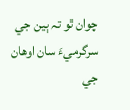چوان ٿو تہ ٻين جي سرگرميءَ سان اوھان جي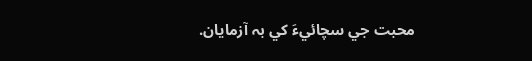محبت جي سچائيءَ کي بہ آزمايان.